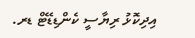އިދިކޮޅު ރިޔާސީ ކެންޑިޑޭޓް ޑރ.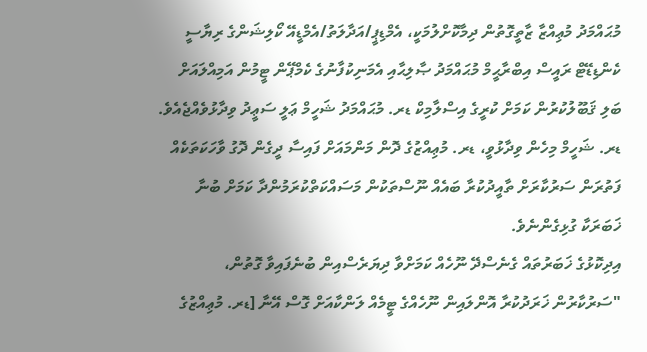މުޙައްމަދު މުޢިއްޒާ ޒާތީގޮތުން ދިމާކޮށްލުމަކީ، އެމްޑިޕީ/އަދާލަތު/އެމްޑީއޭ ކޯލިޝަންގެ ރިޔާސީ ކެންޑިޑޭޓް ރައީސް އިބްރާޙީމް މުޙައްމަދު ޞާލިޙާއި އެމަނިކުފާނުގެ ކެމްޕޭން ޓީމުން އަމިއްލައަށް ބަލި ޤަބޫލުކުރުން ކަމަށް ކުރީގެ އިސްލާމިކް ޑރ. މުޙައްމަދު ޝަހީމް ޢަލީ ސަޢީދު ވިދާޅުވެއްޖެއެވެ.
ޑރ. ޝަހީމް މިހެން ވިދާޅުވީ، ޑރ. މުޢިއްޒުގެ ދޮން މަންމައަށް ފައިސާ ދީގެން ދޮގު ވާހަކަތަކެއް ފަތުރަން ސަރުކާރަށް ތާއީދުކުރާ ބައެއް ނޫސްތަކުން މަސައްކަތްކުރަމުންދާ ކަމަށް ބުނާ ޚަބަރަކާ ގުޅިގެންނެވެ.
އިދިކޮޅުގެ ޚަބަރުތައް ގެނެސްދޭ ނޫހެއް ކަމަށްވާ ދިޔަރެސްއިން ބުނެފައިވާ ގޮތުން، "ސަރުކާރުން ޚަރަދުކުރާ އޮންލައިން ނޫހެއްގެ ޓީމެއް ލަންކާއަށް ގޮސް އޭނާ [ޑރ. މުޢިއްޒުގެ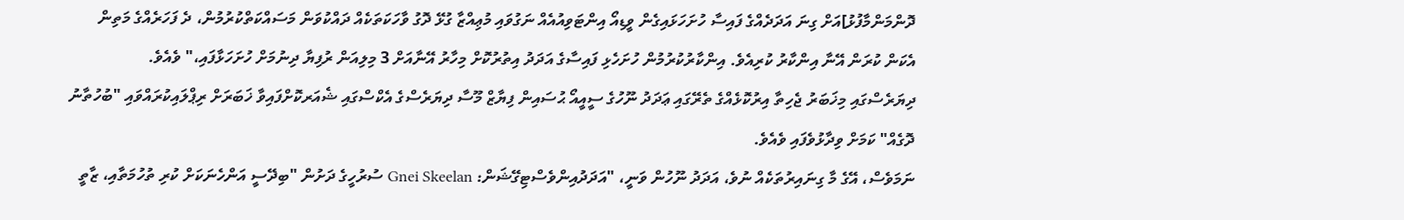ދޮންމަންމާފުޅު]އަށް ގިނަ އަދަދެއްގެ ފައިސާ ހުށަހަޅައިގެން ވީޑިއޯ އިންޓަވިއުއެއް ނަގުވައި މުޢިއްޒާ ގުޅޭ ދޮގު ވާހަކަތަކެއް ދައްކުވަން މަސައްކަތްކުރުމުން، ދެ ފަހަރެއްގެ މަތިން އެކަން ކުރަން އޭނާ އިންކާރު ކުރިއެވެ. އިންކާރުކުރުމުން ހުށަހެޅި ފައިސާގެ އަދަދު އިތުރުކޮށް މިހާރު އޭނާއަށް 3 މިލިއަން ރުފިޔާ ދިނުމަށް ހުށަހަޅާފައި،" ވެއެވެ.
ދިޔަރެސްގައި މިޚަބަރު ޖެހިތާ އިރުކޮޅެއްގެ ތެރޭގައި ޢަދަދު ނޫހުގެ ސީއީއޯ ޙުސައިން ފިޔާޒް މޫސާ ދިޔަރެސްގެ އެކްސްގައި ޝެއަރކޮށްފައިވާ ޚަބަރަށް ރިޕްލައިކުރައްވައި "ބުހުތާނު ދޮގެއް" ކަމަށް ވިދާޅުވެފައި ވެއެވެ.
ނަމަވެސް، އޭގެ މާ ގިނައިރުތަކެއް ނުވެ، އަދަދު ނޫހުން ވަނީ، "އަދަދުއިންވެސްޓިގޭޝަން: Gnei Skeelan ސުރުހީގެ ދަށުން "ބިދޭސީ އަންހެނަކަށް ކުރި ތުހުމަތާއި، ޒާތީ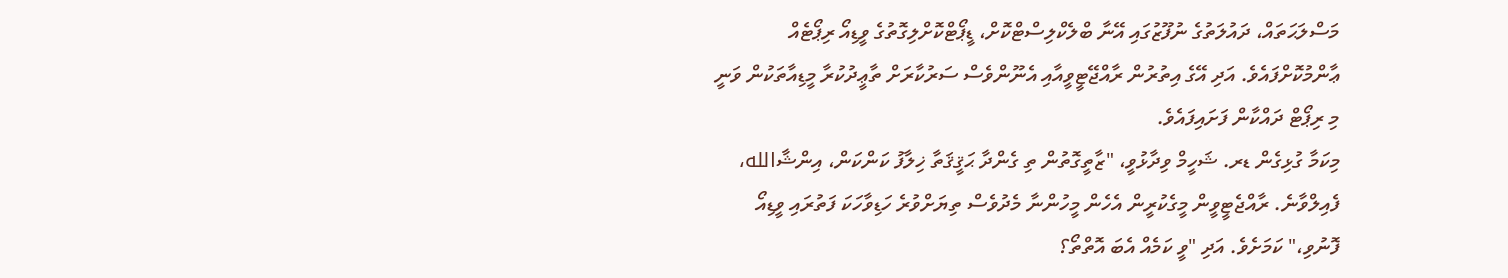މަސްލަޙަތައް، ދައުލަތުގެ ނުފޫޒުގައި އޭނާ ބްލެކްލިސްޓްކޮށް، ޑީޕޯޓްކޮށްލިގޮތުގެ ވީޑިއޯ ރިޕޯޓެއް ޢާންމުކޮށްފައެވެ. އަދި އޭގެ އިތުރުން ރާއްޖޭޓީވީއާއި އެނޫންވެސް ސަރުކާރަށް ތާޢީދުކުރާ މީޑިއާތަކުން ވަނީ މި ރިޕޯޓް ދައްކާން ފަށައިފައެވެ.
މިކަމާ ގުޅިގެން ޑރ. ޝަހީމް ވިދާޅުވީ، "ޒާތީގޮތުން ތި ގެންދާ ޙަޤީޤަތާ ޚިލާފު ކަންކަން، އިންޝާالله، ފެއިލްވާނެ. ރާއްޖެޓީވީން މީގެކުރީން އެހެން މީހުންނާ މެދުވެސް ތިޔަށްވުރެ ހަޑިވާހަކަ ފަތުރައި ވީޑިއޯ ފޮނުވި،" ކަމަށެވެ. އަދި "ވީ ކަމެއް އެބަ އޮތްތޯ؟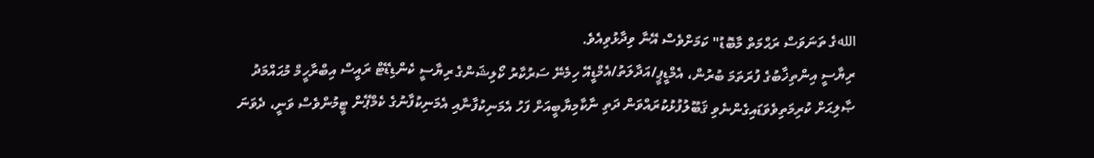اللهގެ ތަނަވަސް ރަޙްމަތް މާބޮޑު" ކަމަށްވެސް އޭނާ ވިދާޅުވިއެވެ.
ރިޔާސީ އިންތިޚާބުގެ ފުރަތަމަ ބުރުން، އެމްޑީޕީ/އަދާލަތު/އެމްޑީއޭ ހިމެނޭ ސަރުކާރު ކޯލިޝަންގެ ރިޔާސީ ކެންޑިޑޭޓް ރައީސް އިބްރާހީމް މުޙައްމަދު ޞާލިޙަށް ކުރިމަތިވެވަޑައިގެންނެވި ޤަބޫލުފުޅުކުރައްވަން ދަތި ނާކާމިޔާބީއަށް ފަހު އެމަނިކުފާނާއި އެމަނިކުފާނުގެ ކެމްޕޭން ޓީމުންވެސް ވަނީ، ދެވަނަ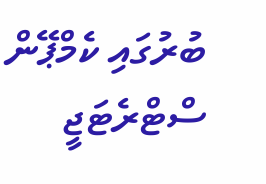ބުރުގައި ކެމްޕޭން ސްޓްރެޓަޖީ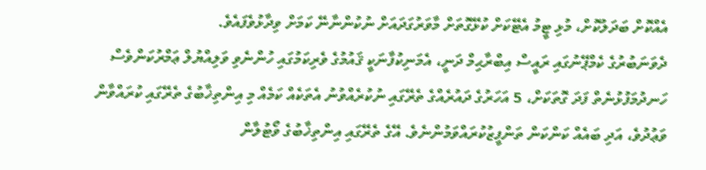އެއްކޮށް ބަދަލުކޮށް، މުޅި ޓީމު އެޓޭކަށް ކުޅޭގޮތަށް މާވަރުގަދައަށް ނުކުންނާނޭ ކަމަށް ވިދާޅުވެފައެވެ.
ދެވަނަބުރުގެ ކެމްޕޭނުގައި ރައީސް އިބްރާޙިމް ދަނީ، އެމަނިކުފާނަކީ ޤައުމުގެ ވެރިކަމުގައި ހުންނެވި ވަލިއްޔުލް ޢަމްރުކަންވެސް ހަނދުމަފުޅުނެތް ފަދަ ގޮތަކަށް، 5 އަހަރުގެ ދައުރެއްގެ ތެރޭގައި ނުކުރެއްވުނު އެތަކެއް ކަމެއް މި އިންތިޚާބުގެ ތެރޭގައި ކުރައްވާން ވަޢުދުވެ، އަދި ބައެއް ކަންކަން ތަންފީޒުކުރައްވަމުންނެވެ. އޭގެ ތެރޭގައި އިންތިޚާބުގެ ވޯޓުލާން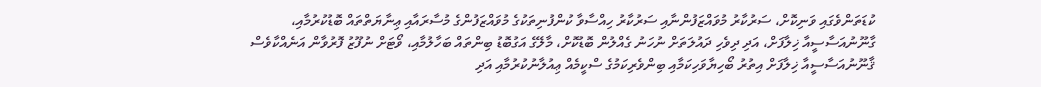ކުޑަތަންވެގައި ވަނިކޮށް، ސަރުކާރު މުވައްޒަފުންނާއި ސަރުކާރު ހިއްސާވާ ކުންފުނިތަކުގެ މުވައްޒަފުންގެ މުސާރައާއި ޢިނާޔަތްތައް ބޮޑުކުރުމާއި، ގާނޫނުއަސާސީއާ ޚިލާފަށް، އަދި ދިވެހި ދައުލަތަށް ނުހަނު ގެއްލުން ބޮޑުކޮށް، މާލޭގެ އަގުބޮޑު ބިންތައް ބަހާލުމާއި، ވޯޓަށް ނުފޫޒު ފޮރުވާން އަނެއްކާވެސް ޤާނޫނުއަސާސީއާ ޚިލާފަށް އިތުރު ބޯހިޔާވަހިކަމާއި ބިންވެރިކަމުގެ ސްކީމެއް ޢިއުލާނުކުރުމާއި އަދި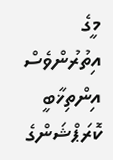މީގެ އިތުރުންވެސް އިންތިޚާބީ ކޮރަޕްޝަންގެ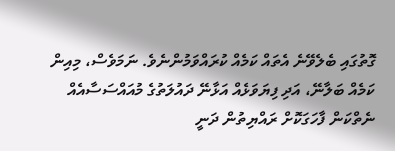ގޮތުގައި ބެލެވޭނެ އެތައް ކަމެއް ކުރައްވަމުންނެވެ. ނަމަވެސް، މިއިން ކަމެއް ބަލާނޭ، އަދި ފިޔަވަޅެއް އަޅާނޭ ދައުލަތުގެ މުއައްސަސާއެއް ނެތްކަން ފާހަގަކޮށް ރައްޔިތުން ދަނީ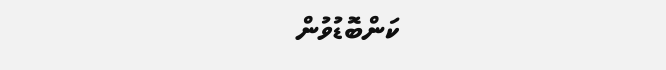ކަންބޮޑުވުން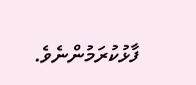ފާޅުކުރަމުންނެވެ.